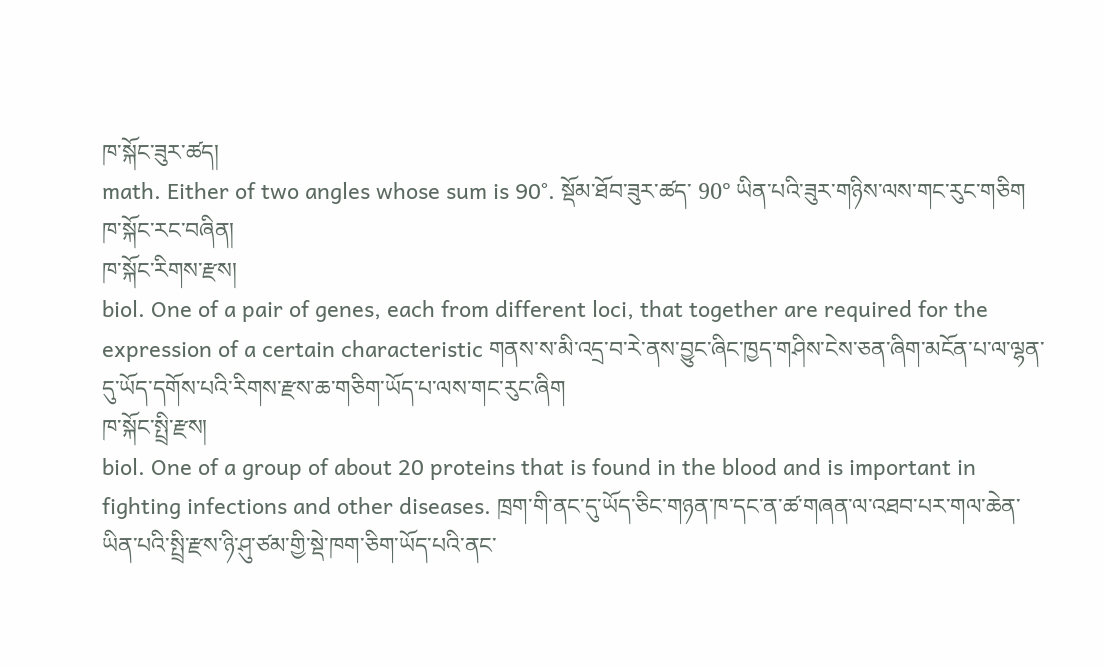ཁ་སྐོང་ཟུར་ཚད།
math. Either of two angles whose sum is 90°. སྡོམ་ཐོབ་ཟུར་ཚད་ 90° ཡིན་པའི་ཟུར་གཉིས་ལས་གང་རུང་གཅིག
ཁ་སྐོང་རང་བཞིན།
ཁ་སྐོང་རིགས་རྫས།
biol. One of a pair of genes, each from different loci, that together are required for the expression of a certain characteristic གནས་ས་མི་འདྲ་བ་རེ་ནས་བྱུང་ཞིང་ཁྱད་གཤིས་ངེས་ཅན་ཞིག་མངོན་པ་ལ་ལྷན་དུ་ཡོད་དགོས་པའི་རིགས་རྫས་ཆ་གཅིག་ཡོད་པ་ལས་གང་རུང་ཞིག
ཁ་སྐོང་སྤྲི་རྫས།
biol. One of a group of about 20 proteins that is found in the blood and is important in fighting infections and other diseases. ཁྲག་གི་ནང་དུ་ཡོད་ཅིང་གཉན་ཁ་དང་ན་ཚ་གཞན་ལ་འཐབ་པར་གལ་ཆེན་ཡིན་པའི་སྤྲི་རྫས་ཉི་ཤུ་ཙམ་གྱི་སྡེ་ཁག་ཅིག་ཡོད་པའི་ནང་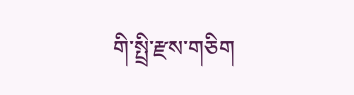གི་སྤྲི་རྫས་གཅིག